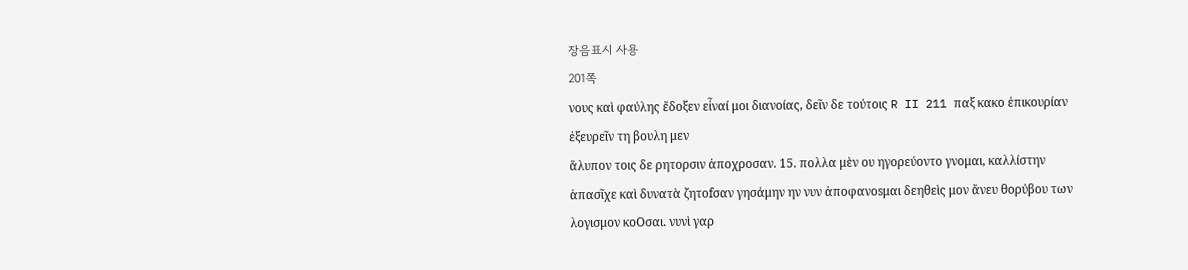장음표시 사용
201쪽
νους καὶ φαύλης ἔδοξεν εἶναί μοι διανοίας, δεῖν δε τούτοις R II 211 παξ κακο ἐπικουρίαν ἐξευρεῖν τη βουλη μεν
ἄλυπον τοις δε ρητορσιν ἀποχροσαν. 15. πολλα μὲν ου ηγορεύοντο γνομαι, καλλίστην ἁπασῖχε καὶ δυνατὰ ζητοfσαν γησάμην ην νυν ἀποφανοsμαι δεηθεὶς μον ἄνευ θορύβου των λογισμον κοOσαι. νυνὶ γαρ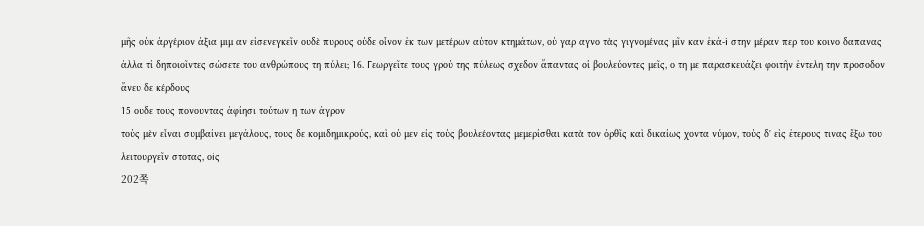μῆς οὐκ ἀργέριον ἀξια μιμ αν εἰσενεγκεῖν ουδὲ πυρους οὐδε οἶνον ἐκ των μετέρων αὐτον κτημάτων, οὐ γαρ αγνο τὰς γιγνομένας μῖν καν ἐκά-i στην μέραν περ του κοινο δαπανας ἀλλα τί δηποιοῖντες σώσετε του ανθρώπους τη πύλει; 16. Γεωργεῖτε τους γροὐ της πύλεως σχεδον ἄπαντας οἱ βουλεύοντες μεῖς, ο τη με παρασκευάζει φοιτῆν ἐντελη την προσοδον ἄνευ δε κέρδους
15 ουδε τους πονουντας ἀφίησι τούτων η των ἀγρον
τοὐς μὲν εἶναι συμβαίνει μεγάλους, τους δε κομιδημικρούς, καὶ οὐ μεν εἰς τοὐς βουλεέοντας μεμερίσθαι κατὰ τον ὀρθῖς καὶ δικαίως χοντα νύμον, τοὐς δ' εἰς ἐτερους τινας ἔξω του λειτουργεῖν στοτας, οiς
202쪽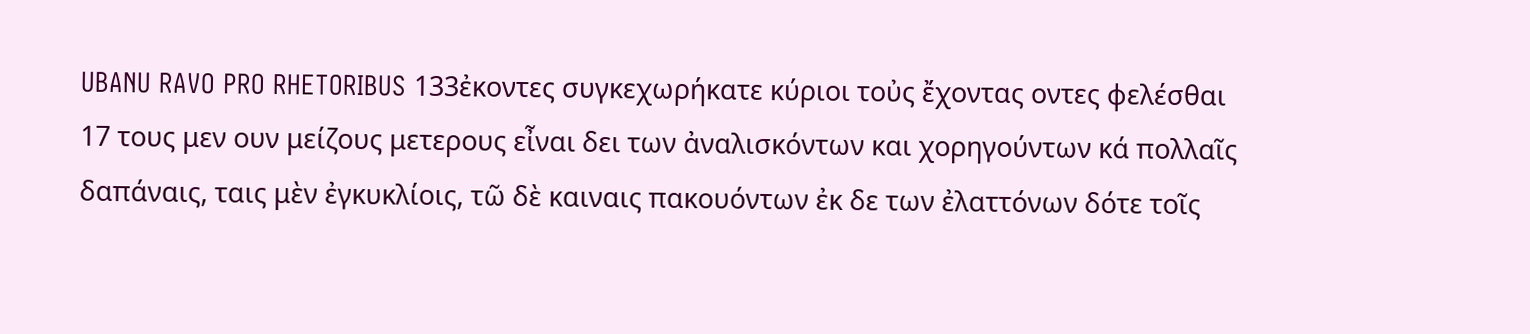UBANU RAVO PRO RHETORIBUS 133ἐκοντες συγκεχωρήκατε κύριοι τοὐς ἔχοντας οντες φελέσθαι 17 τους μεν ουν μείζους μετερους εἶναι δει των ἀναλισκόντων και χορηγούντων κά πολλαῖς δαπάναις, ταις μὲν ἐγκυκλίοις, τῶ δὲ καιναις πακουόντων ἐκ δε των ἐλαττόνων δότε τοῖς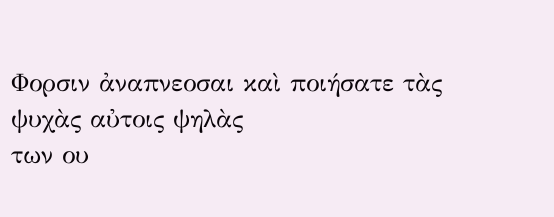Φορσιν ἀναπνεοσαι καὶ ποιήσατε τὰς ψυχὰς αὐτοις ψηλὰς
των ου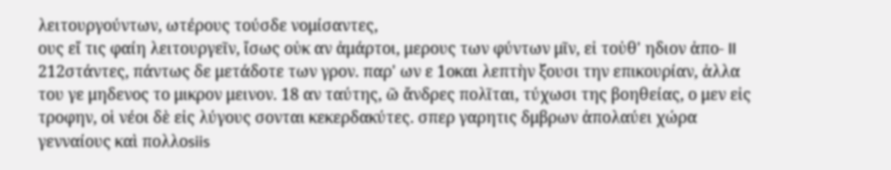λειτουργούντων, ωτέρους τούσδε νομίσαντες,
ους εἴ τις φαίη λειτουργεῖν, ἴσως οὐκ αν ἀμάρτοι, μερους των φύντων μῖν, εἰ τοὐθ' ηδιον ἀπο- II 212στάντες, πάντως δε μετάδοτε των γρον. παρ' ων ε 1οκαι λεπτὴν ξουσι την επικουρίαν, ἀλλα του γε μηδενος το μικρον μεινον. 18 αν ταύτης, ῶ ἄνδρες πολῖται, τύχωσι της βοηθείας, ο μεν εἰς τροφην, οἱ νέοι δὲ εἰς λύγους σονται κεκερδακύτες. σπερ γαρητις δμβρων ἀπολαύει χώρα γενναίους καὶ πολλοsiis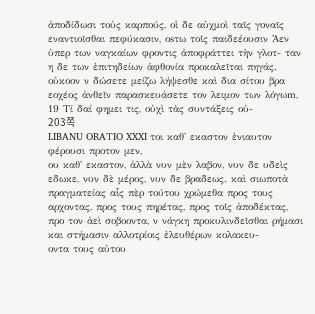ἀποδίδωσι τοὐς καρπούς, οἱ δε αὐχμοὶ ταῖς γοναῖς εναντιοῖσθαι πεφύκασιν, οsτω τοῖς παιδεέουσιν Ἀεν ὐπερ των ναγκαίων φροντις ἀποφράττει τὴν γλοτ- ταν η δε των ἐπιτηδείων ἀφθονία προκαλεῖται πηγάς. οὐκοον ν δώσετε μείζω λήψεσθε καὶ δια σίτου βρα εοχέος ἀνθεῖν παρασκευάσετε τον λειμον των λόγωm,
19 Τί δαί φημει τις, οὐχὶ τὰς συντάξεις οὐ-
203쪽
LIBANU ORAΤIO XXXI τοι καθ' εκαστον ἐνιαυτον φέρουσι προτον μεν,
ου καθ' εκαστον, ἀλλὰ νυν μὲν λαβον, νυν δε υδεὶς εδωκε, νυν δὲ μέρος, νυν δε βραδεως. καὶ σιωποτὰ πραγματείας αἷς πὲρ τούτου χρώμεθα προς τους αρχοντας, προς τους πηρέτας, προς τοῖς ἀποδέκτας, προ τον ἀεὶ σοβοοντα, ν νάγκη προκυλινδεῖσθαι ρήμασι και στήμασιν αλλοτρίοις ἐλευθέρων κολακευ-
οντα τους αὐτου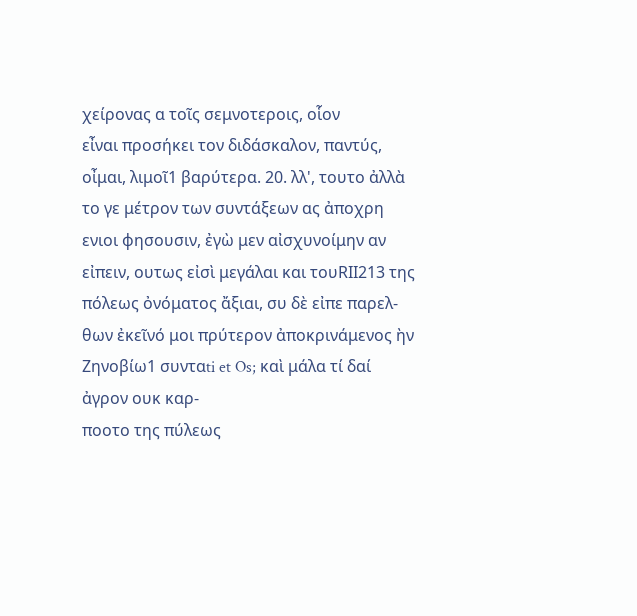χείρονας α τοῖς σεμνοτεροις, οἷον
εἶναι προσήκει τον διδάσκαλον, παντύς, οἶμαι, λιμοῖ1 βαρύτερα. 20. λλ', τουτο ἀλλὰ το γε μέτρον των συντάξεων ας ἀποχρη ενιοι φησουσιν, ἐγὼ μεν αἰσχυνοίμην αν εἰπειν, ουτως εἰσὶ μεγάλαι και τουRIΙ213 της πόλεως ὀνόματος ἄξιαι, συ δὲ εἰπε παρελ- θων ἐκεῖνό μοι πρύτερον ἀποκρινάμενος ὴν Ζηνοβίω1 συνταti et Os; καὶ μάλα τί δαί ἀγρον ουκ καρ-
ποοτο της πύλεως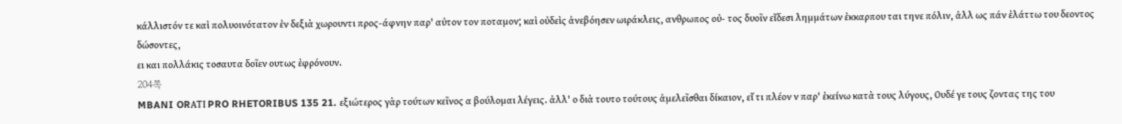κάλλιστόν τε καὶ πολυοινότατον ἐν δεξιὰ χωρουντι προς-άφνην παρ' αὐτον τον ποταμον; καὶ οὐδεὶς ἀνεβόησεν ωιράκλεις, ανθρωπος οὐ- τος δυοῖν εἴδεσι λημμάτων ἐκκαρπου ται τηνε πόλιν, ἀλλ ως πάν ἐλάττω του δεοντος δώσοντες,
ει και πολλάκις τοσαυτα δοῖεν ουτως ἐφρόνουν.
204쪽
MBANI ORΑΤΙ PRO RHETORIBUS 135 21. εξιώτερος γὰρ τούτων κεῖνος α βούλομαι λέγεις. ἀλλ' ο διὰ τουτο τούτους ἀμελεῖσθαι δίκαιον, εἴ τι πλέον ν παρ' ἐκείνω κατὰ τους λύγους, Ουδέ γε τους ζοντας της του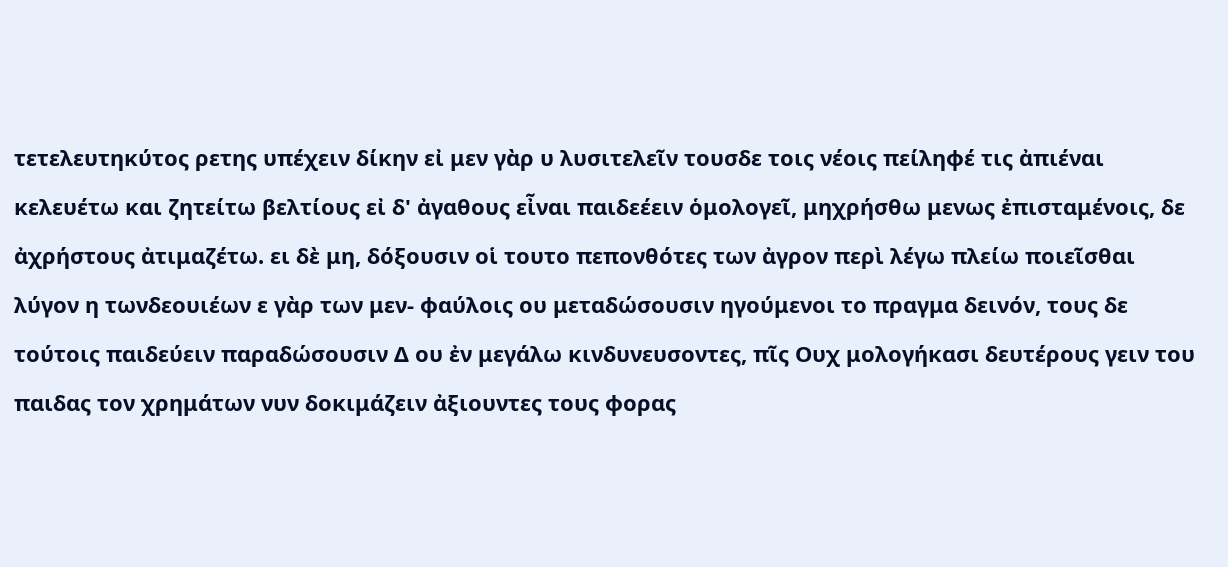τετελευτηκύτος ρετης υπέχειν δίκην εἰ μεν γὰρ υ λυσιτελεῖν τουσδε τοις νέοις πείληφέ τις ἀπιέναι κελευέτω και ζητείτω βελτίους εἰ δ' ἀγαθους εἶναι παιδεέειν ὁμολογεῖ, μηχρήσθω μενως ἐπισταμένοις, δε ἀχρήστους ἀτιμαζέτω. ει δὲ μη, δόξουσιν οἱ τουτο πεπονθότες των ἀγρον περὶ λέγω πλείω ποιεῖσθαι λύγον η τωνδεουιέων ε γὰρ των μεν- φαύλοις ου μεταδώσουσιν ηγούμενοι το πραγμα δεινόν, τους δε τούτοις παιδεύειν παραδώσουσιν Δ ου ἐν μεγάλω κινδυνευσοντες, πῖς Ουχ μολογήκασι δευτέρους γειν του παιδας τον χρημάτων νυν δοκιμάζειν ἀξιουντες τους φορας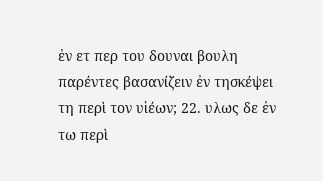ἐν ετ περ του δουναι βουλη παρέντες βασανίζειν ἐν τησκέψει τη περὶ τον υἱέων; 22. υλως δε ἐν τω περὶ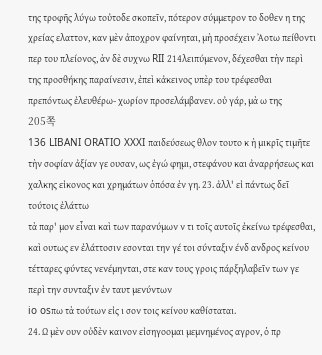της τροφῆς λύγω τοὐτοδε σκοπεῖν, πότερον σύμμετρον το δοθεν η της χρείας ελαττον, καν μὲν ἀποχρον φαίνηται, μὴ προσέχειν Ἀοτω πείθοντι περ του πλείονος, ὰν δὲ συχνω RII 214λειπύμενον, δέχεσθαι τὴν περὶ της προσθήκης παραίνεσιν, ἐπεὶ κἀκεινος υπὲρ του τρέφεσθαι πρεπόντως ἐλευθέρω- χωρίον προσελάμβανεν. οὐ γάρ, μὰ ω της
205쪽
136 LIBANI ORATIO XXXI παιδεύσεως θλον τουτο κ ὴ μικρῖς τιμῆτε τὴν σοφίαν ἀξίαν γε ουσαν, ως ἐγώ φημι, στεφάνου και ἀναρρήσεως και χαλκης εἰκονος και χρημάτων ὁπόσα ἐν γη. 23. ἀλλ' εἰ πάντως δεῖ τούτοις ἐλάττω
τὰ παρ' μον εἶναι καὶ των παρανύμων ν τι τοῖς αυτοῖς ἐκείνω τρέφεσθαι, καὶ ουτως εν ἐλάττοσιν εσονται την γέ τοι σύνταξιν ένδ ανδρος κείνου τέτταρες φύντες νενέμηνται, στε καν τους γροις πάρξηλαβεῖν των γε περὶ την συνταξιν ἐν ταυτ μενύντων
io osπω τὰ τούτων εἰς ι σον τοις κείνου καθίσταται.
24. Ω μὲν ουν οὐδὲν καινον εἰσηγοομαι μεμνημένος αγρον, ὁ πρ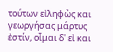τούτων εἰληφὼς και γεωργήσας μάρτυς ἐστίν, οἶμαι δ' εἰ και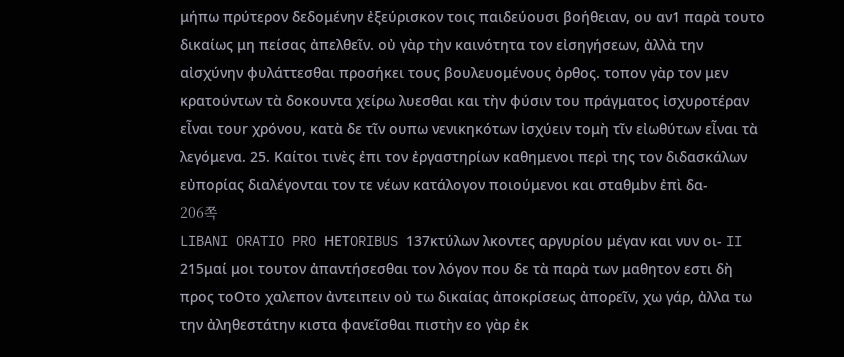μήπω πρύτερον δεδομένην ἐξεύρισκον τοις παιδεύουσι βοήθειαν, ου αν1 παρὰ τουτο δικαίως μη πείσας ἀπελθεῖν. οὐ γὰρ τὴν καινότητα τον εἰσηγήσεων, ἀλλὰ την αἰσχύνην φυλάττεσθαι προσήκει τους βουλευομένους ὀρθος. τοπον γὰρ τον μεν κρατούντων τὰ δοκουντα χείρω λυεσθαι και τὴν φύσιν του πράγματος ἰσχυροτέραν εἶναι τουr χρόνου, κατὰ δε τῖν ουπω νενικηκότων ἰσχύειν τομὴ τῖν εἰωθύτων εἶναι τὰ λεγόμενα. 25. Kαίτοι τινὲς ἐπι τον ἐργαστηρίων καθημενοι περὶ της τον διδασκάλων εὐπορίας διαλέγονται τον τε νέων κατάλογον ποιούμενοι και σταθμbν ἐπὶ δα-
206쪽
LIBANI ORATIO PRO ΗΕΤORIBUS 137κτύλων λκοντες αργυρίου μέγαν και νυν οι- II 215μαί μοι τουτον ἀπαντήσεσθαι τον λόγον που δε τὰ παρὰ των μαθητον εστι δὴ προς τοOτο χαλεπον ἀντειπειν οὐ τω δικαίας ἀποκρίσεως ἀπορεῖν, χω γάρ, ἀλλα τω την ἀληθεστάτην κιστα φανεῖσθαι πιστὴν εο γὰρ ἐκ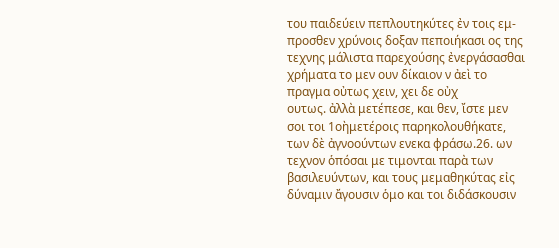του παιδεύειν πεπλουτηκύτες ἐν τοις εμ- προσθεν χρύνοις δοξαν πεποιήκασι ος της τεχνης μάλιστα παρεχούσης ἐνεργάσασθαι χρήματα το μεν ουν δίκαιον ν ἀεὶ το πραγμα οὐτως χειν, χει δε οὐχ
ουτως. ἀλλὰ μετέπεσε, και θεν, ἴστε μεν σοι τοι 1οὴμετέροις παρηκολουθήκατε, των δὲ ἀγνοούντων ενεκα φράσω.26. ων τεχνον ὁπόσαι με τιμονται παρὰ των βασιλευύντων, και τους μεμαθηκύτας εἰς δύναμιν ἄγουσιν ὁμο και τοι διδάσκουσιν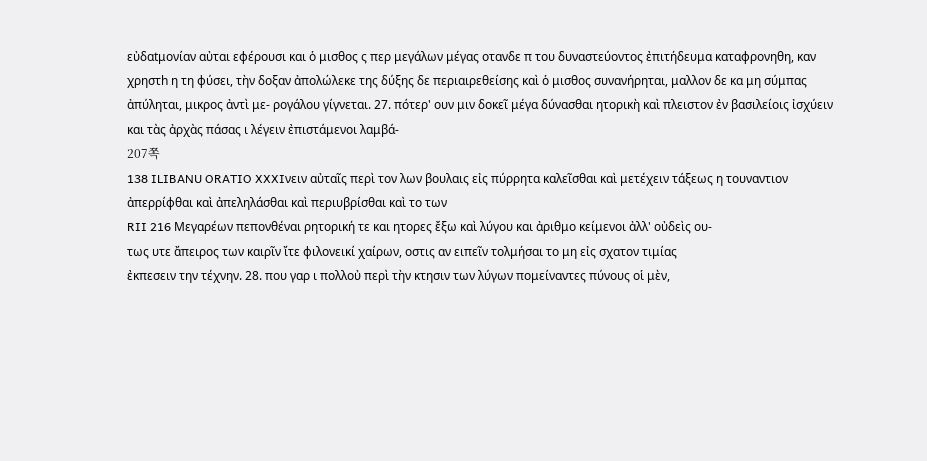εὐδαtμονίαν αὐται εφέρουσι και ὁ μισθος ς περ μεγάλων μέγας οτανδε π του δυναστεύοντος ἐπιτήδευμα καταφρονηθη, καν χρηστh η τη φύσει, τὴν δοξαν ἀπολώλεκε της δύξης δε περιαιρεθείσης καὶ ὁ μισθος συνανήρηται, μαλλον δε κα μη σύμπας ἀπύληται, μικρος ἀντὶ με- ρογάλου γίγνεται. 27. πότερ' ουν μιν δοκεῖ μέγα δύνασθαι ητορικὴ καὶ πλειστον ἐν βασιλείοις ἰσχύειν και τὰς ἀρχὰς πάσας ι λέγειν ἐπιστάμενοι λαμβά-
207쪽
138 ILIBANU ORATIO XXXIνειν αὐταῖς περὶ τον λων βουλαις εἰς πύρρητα καλεῖσθαι καὶ μετέχειν τάξεως η τουναντιον ἀπερρίφθαι καὶ ἀπεληλάσθαι καὶ περιυβρίσθαι καὶ το των
RII 216 Μεγαρέων πεπονθέναι ρητορική τε και ητορες ἔξω καὶ λύγου και ἀριθμο κείμενοι ἀλλ' οὐδεὶς ου-
τως υτε ἄπειρος των καιρῖν ἴτε φιλονεικί χαίρων, οστις αν ειπεῖν τολμήσαι το μη εἰς σχατον τιμίας
ἐκπεσειν την τέχνην. 28. που γαρ ι πολλοὐ περὶ τὴν κτησιν των λύγων πομείναντες πύνους οἱ μὲν,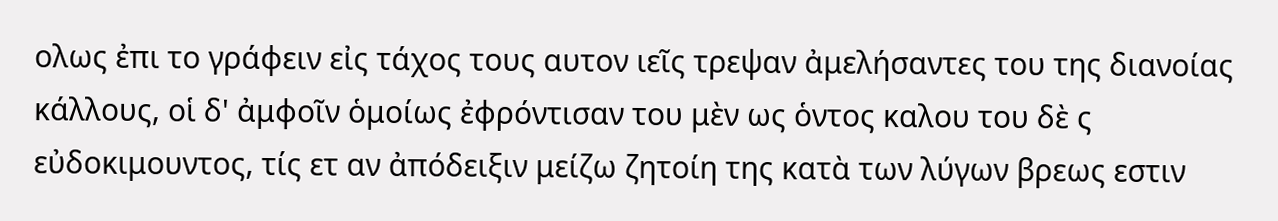ολως ἐπι το γράφειν εἰς τάχος τους αυτον ιεῖς τρεψαν ἀμελήσαντες του της διανοίας κάλλους, οἱ δ' ἀμφοῖν ὁμοίως ἐφρόντισαν του μὲν ως ὁντος καλου του δὲ ς εὐδοκιμουντος, τίς ετ αν ἀπόδειξιν μείζω ζητοίη της κατὰ των λύγων βρεως εστιν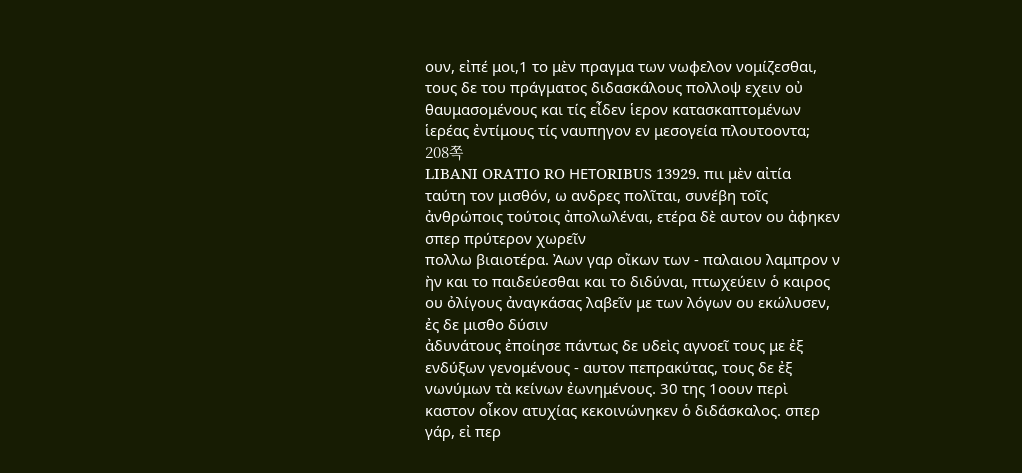ουν, εἰπέ μοι,1 το μὲν πραγμα των νωφελον νομίζεσθαι, τους δε του πράγματος διδασκάλους πολλοψ εχειν οὐ θαυμασομένους και τίς εἶδεν ἱερον κατασκαπτομένων ἱερέας ἐντίμους τίς ναυπηγον εν μεσογεία πλουτοοντα;
208쪽
LIBANI ORATIO RO ΗΕΤORIBUS 13929. πιι μὲν αἰτία ταύτη τον μισθόν, ω ανδρες πολῖται, συνέβη τοῖς ἀνθρώποις τούτοις ἀπολωλέναι, ετέρα δὲ αυτον ου ἀφηκεν σπερ πρύτερον χωρεῖν
πολλω βιαιοτέρα. Ἀων γαρ οἴκων των - παλαιου λαμπρον ν ὴν και το παιδεύεσθαι και το διδύναι, πτωχεύειν ὁ καιρος ου ὀλίγους ἀναγκάσας λαβεῖν με των λόγων ου εκώλυσεν, ἐς δε μισθο δύσιν
ἀδυνάτους ἐποίησε πάντως δε υδεὶς αγνοεῖ τους με ἐξ ενδύξων γενομένους - αυτον πεπρακύτας, τους δε ἐξ νωνύμων τὰ κείνων ἐωνημένους. 30 της 1οουν περὶ καστον οἶκον ατυχίας κεκοινώνηκεν ὁ διδάσκαλος. σπερ γάρ, εἰ περ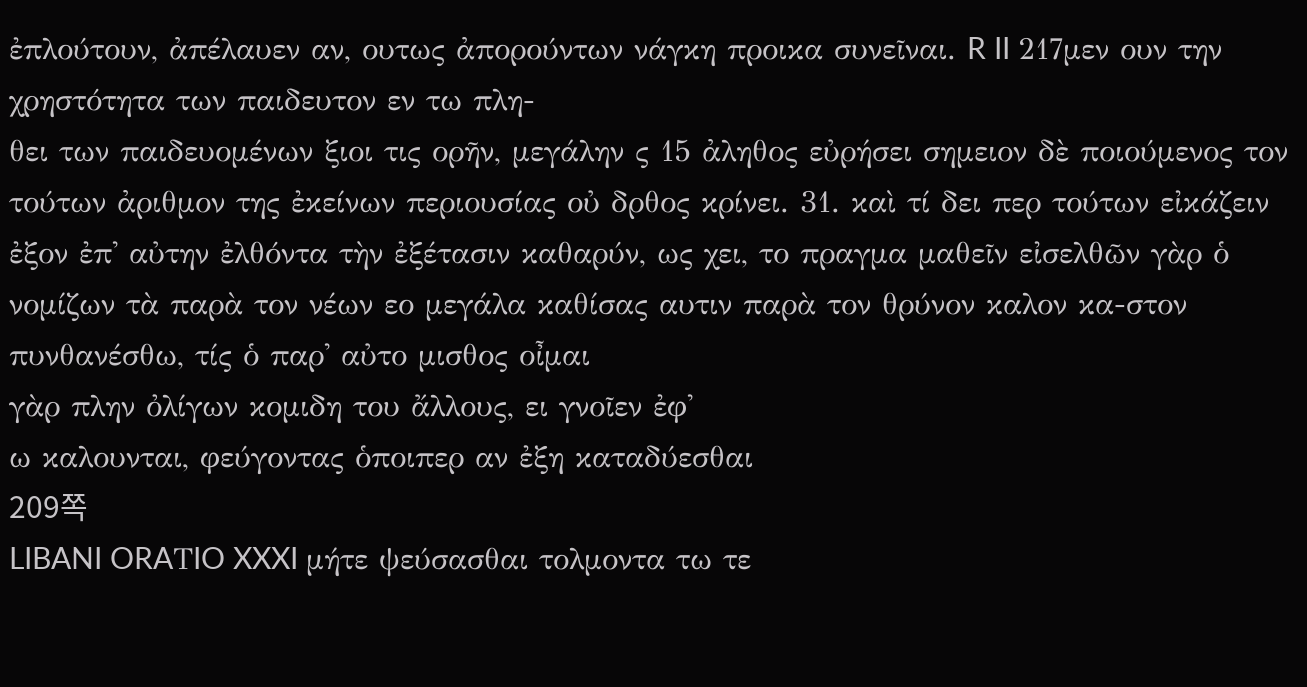ἐπλούτουν, ἀπέλαυεν αν, ουτως ἀπορούντων νάγκη προικα συνεῖναι. R II 217μεν ουν την χρηστότητα των παιδευτον εν τω πλη-
θει των παιδευομένων ξιοι τις ορῆν, μεγάλην ς 15 ἀληθος εὐρήσει σημειον δὲ ποιούμενος τον τούτων ἀριθμον της ἐκείνων περιουσίας οὐ δρθος κρίνει. 31. καὶ τί δει περ τούτων εἰκάζειν ἐξον ἐπ' αὐτην ἐλθόντα τὴν ἐξέτασιν καθαρύν, ως χει, το πραγμα μαθεῖν εἰσελθῶν γὰρ ὁ νομίζων τὰ παρὰ τον νέων εο μεγάλα καθίσας αυτιν παρὰ τον θρύνον καλον κα-στον πυνθανέσθω, τίς ὁ παρ' αὐτο μισθος οἶμαι
γὰρ πλην ὀλίγων κομιδη του ἄλλους, ει γνοῖεν ἐφ'
ω καλουνται, φεύγοντας ὁποιπερ αν ἐξη καταδύεσθαι
209쪽
LIBANI ORAΤIO XXXI μήτε ψεύσασθαι τολμοντα τω τε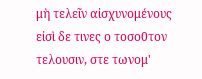μὴ τελεῖν αἰσχυνομένους εἰσὶ δε τινες ο τοσο0τον τελουσιν, στε τωνομ'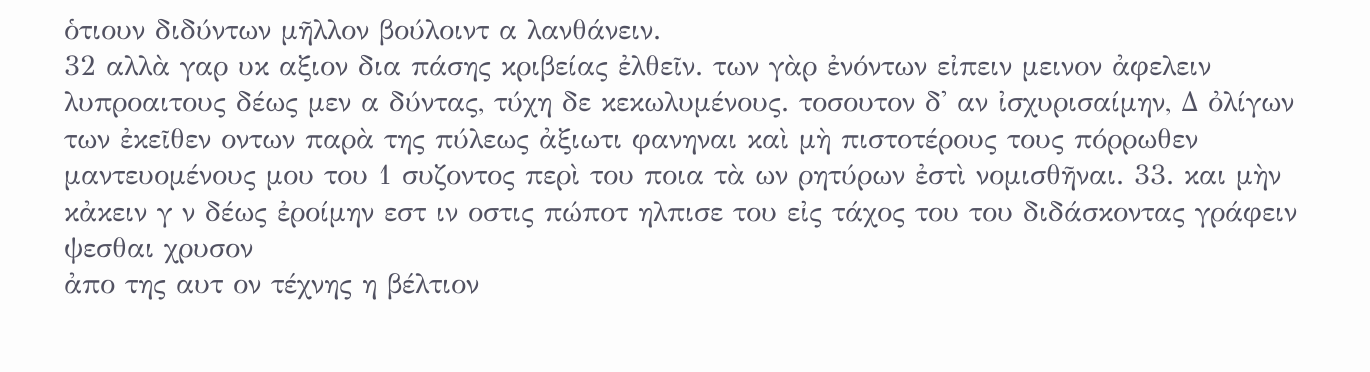ὁτιουν διδύντων μῆλλον βούλοιντ α λανθάνειν.
32 αλλὰ γαρ υκ αξιον δια πάσης κριβείας ἐλθεῖν. των γὰρ ἐνόντων εἰπειν μεινον ἀφελειν λυπροαιτους δέως μεν α δύντας, τύχη δε κεκωλυμένους. τοσουτον δ' αν ἰσχυρισαίμην, Δ ὀλίγων των ἐκεῖθεν οντων παρὰ της πύλεως ἀξιωτι φανηναι καὶ μὴ πιστοτέρους τους πόρρωθεν μαντευομένους μου του 1 συζοντος περὶ του ποια τὰ ων ρητύρων ἐστὶ νομισθῆναι. 33. και μὴν κἀκειν γ ν δέως ἐροίμην εστ ιν οστις πώποτ ηλπισε του εἰς τάχος του του διδάσκοντας γράφειν ψεσθαι χρυσον
ἀπο της αυτ ον τέχνης η βέλτιον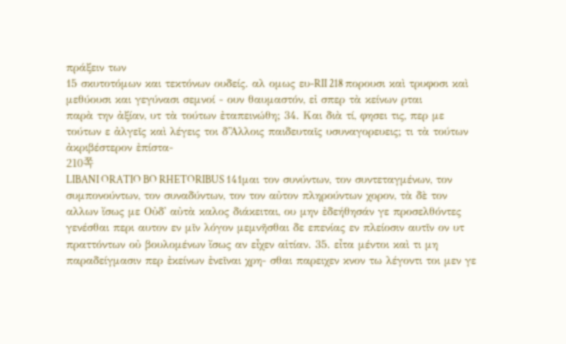πράξειν των
15 σκυτοτόμων και τεκτόνων ουδείς. αλ ομως ευ-RII 218 πορουσι καὶ τρυφοσι καὶ μεθύουσι και γεγύνασι σεμνοί - ουν θαυμαστόν, εἰ σπερ τὰ κείνων ρται
παρὰ την ἀξίαν, υτ τὰ τούτων ἐταπεινώθη; 34. Και διὰ τί, φησει τις, περ με τούτων ε ἀλγεῖς καὶ λέγεις τοι δ'Ἀλλοις παιδευταῖς υσυναγορευεις; τι τὰ τούτων ἀκριβέστερον ἐπίστα-
210쪽
LIBANI ORATIO BO RHETORIBUS 141μαι τον συνύντων, τον συντεταγμένων, τον συμπονούντων, τον συναδύντων, τον τον αὐτον πληρούντων χορον, τὰ δὲ τον αλλων ἴσως με Οὐδ' αὐτὰ καλος διάκειται, ου μην ἐδεήθησάν γε προσελθόντες γενέσθαι περι αυτον εν μῖν λόγον μεμνῆσθαι δε επενίας εν πλείοσιν αυτῖν ον υτ πραττόντων οὐ βουλομένων ἴσως αν εἶχεν αἰτίαν. 35. εἶτα μέντοι καὶ τι μη παραδείγμασιν περ ἐκείνων ἐνεῖναι χρη- σθαι παρειχεν κνον τω λέγοντι τοι μεν γε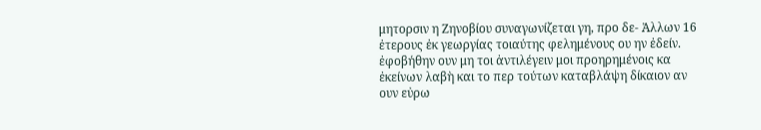μητορσιν η Ζηνοβίου συναγωνίζεται γη, προ δε- Ἀλλων 16 ἐτερους ἐκ γεωργίας τοιαύτης φελημένους ου ην ἐδείν. ἐφοβήθην ουν μη τοι ἀντιλέγειν μοι προηρημένοις κα ἐκείνων λαβὴ και το περ τούτων καταβλάψη δίκαιον αν ουν εὐρω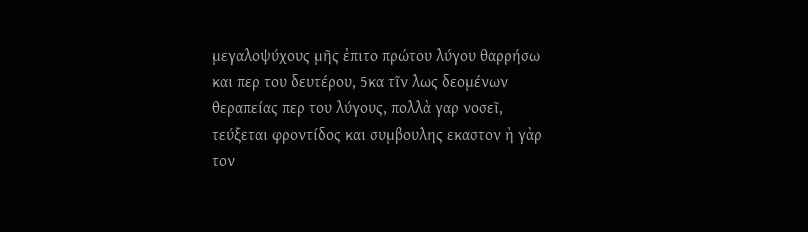μεγαλοψύχους μῆς ἐπιτο πρώτου λύγου θαρρήσω και περ του δευτέρου, 5κα τῖν λως δεομένων θεραπείας περ του λύγους, πολλὰ γαρ νοσεῖ, τεύξεται φροντίδος και συμβουλης εκαστον ὴ γὰρ τον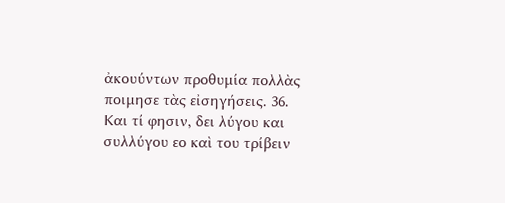ἀκουύντων προθυμία πολλὰς ποιμησε τὰς εἰσηγήσεις. 36. Και τί φησιν, δει λύγου και συλλύγου εο καὶ του τρίβειν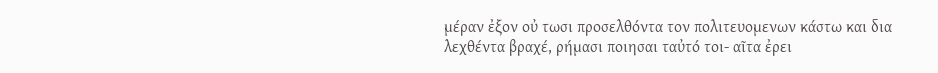μέραν ἐξον οὐ τωσι προσελθόντα τον πολιτευομενων κάστω και δια
λεχθέντα βραχέ, ρήμασι ποιησαι ταὐτό τοι- αῖτα ἐρει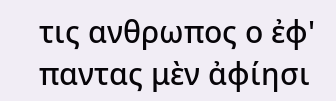τις ανθρωπος ο ἐφ' παντας μὲν ἀφίησι